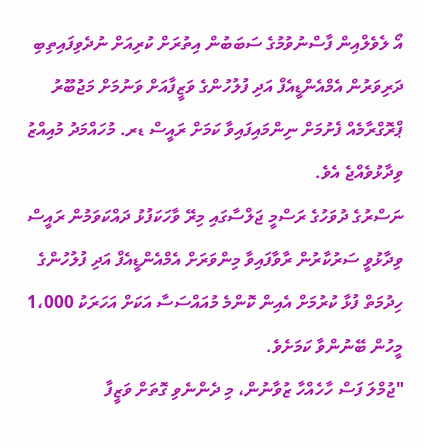އޯ ލެވެލްއިން ފާސްނުވުމުގެ ސަބަބުން އިތުރަށް ކުރިއަށް ނުދެވިފައިތިބި ދަރިވަރުން އެމްއެންޑީއެފް އަދި ފުލުހުންގެ ވަޒީފާއަށް ވަނުމަށް މަޖުބޫރު ޕްރޮގްރާމެއް ފެށުމަށް ނިންމައިފައިވާ ކަމަށް ރައީސް ޑރ. މުހައްމަދު މުއިއްޒު ވިދާޅުވެއްޖެ އެވެ.
ނަސްރުގެ ދުވަހުގެ ރަސްމީ ޖަލްސާގައި މިރޭ ވާހަކަފުޅު ދައްކަވަމުން ރައީސް ވިދާޅުވީ ސަރުކާރުން ރާވާފައިވާ މިންވަރަށް އެމްއެންޑީއެފް އަދި ފުލުހުންގެ ހިދުމަތް ފުޅާ ކުރުމަށް އެއިން ކޮންމެ މުއައްސަސާ އަކަށް އަހަރަކު 1،000 މީހުން ބޭނުންވާ ކަމަށެވެ.
"ޖުމްލަ ފަސް ހާހެއްހާ ޒުވާނުން، މި ދެންނެވި ގޮތަށް ވަޒީފާ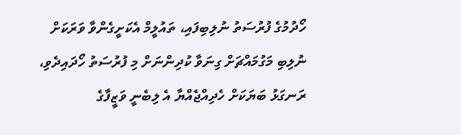ހޯދުމުގެ ފުރުސަތު ނުލިބިފައި، ތައުލީމް އެކަށީގެންވާ ވަރަކަށް ނުލިބި މަގުމައްޗަށް ގިނަވާ ކުދިންނަށް މި ފުރުސަތު ހޯދައިދެވި، ރަނގަޅު ބަޔަކަށް ހެދިއްޖެއްޔާ އެ ލިބެނީ ވަޒީފާގެ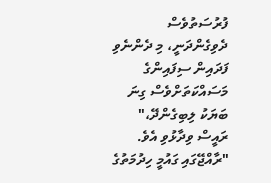ފުރުސަތުވެސް ދެވިގެންދަނީ، މި ދެންނެވި ފަދައިން ސިފައިންގެ މަސައްކަތަށްވެސް ގިނަ ބަޔަކު ލިބިގެންދޭ،" ރައީސް ވިދާޅުވި އެވެ.
"ރާއްޖޭގައި ގައުމީ ހިދުމަތުގެ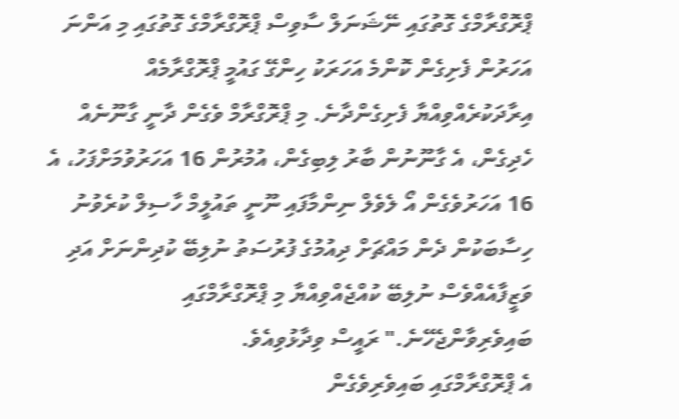ޕްރޮގްރާމްގެ ގޮތުގައި ނޭޝަނަލް ސާވިސް ޕްރޮގްރާމްގެ ގޮތުގައި މި އަންނަ އަހަރުން ފެށިގެން ކޮންމެ އަހަރަކު ހިންގޭ ގައުމީ ޕްރޮގްރާމެއް އިރާދަކުރެއްވިއްޔާ ފެށިގެންދާނެ. މި ޕްރޮގްރާމް ވެގެން ދާނީ ގާނޫނެއް ހެދިގެން، އެ ގާނޫނުން ބާރު ލިބިގެން، އުމުރުން 16 އަހަރުވުމަށްފަހު، އެ 16 އަހަރުވެގެން އޯ ލެވެލް ނިންމާފައި ނޫނީ ތައުލީމް ހާސިލް ކުރެވުނު ހިސާބަކުން ދެން މައްޗަށް ދިއުމުގެ ފުރުސަތު ނުލިބޭ ކުދިންނަށް އަދި ވަޒީފާއެއްވެސް ނުލިބޭ ކުއްޖެއްވިއްޔާ މި ޕްރޮގްރާމްގައި ބައިވެރިވާންޖެހޭނެ." ރައީސް ވިދާޅުވިއެވެ.
އެ ޕްރޮގްރާމްގައި ބައިވެރިވެގެން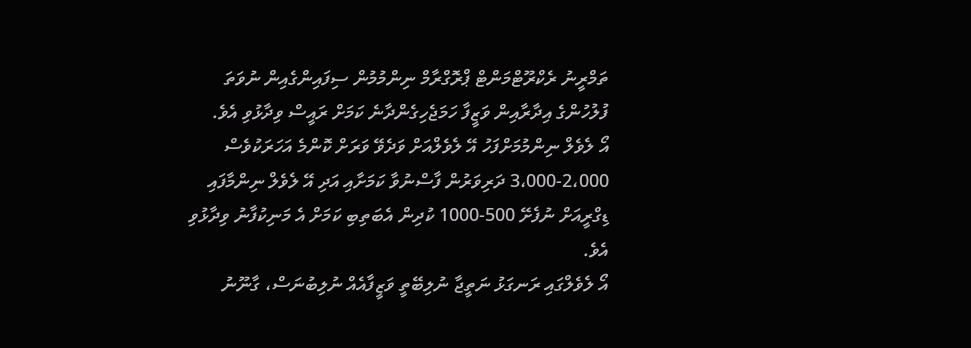ތަމްރީނު ރެކްރޫޓްމަންޓް ޕްރޮގްރާމް ނިންމުމުން ސިފައިންގެއިން ނުވަތަ ފުލުހުންގެ އިދާރާއިން ވަޒީފާ ހަމަޖެހިގެންދާނެ ކަމަށް ރައީސް ވިދާޅުވި އެވެ.
އޯ ލެވެލް ނިންމުމަށްފަހު އޭ ލެވެލްއަށް ވަދެވޭ ވަރަށް ކޮންމެ އަހަރަކުވެސް 2،000-3،000 ދަރިވަރުން ފާސްނުވާ ކަމަށާއި އަދި އޭ ލެވެލް ނިންމާފައި ޑިގްރީއަށް ނުފެށޭ 500-1000 ކުދިން އެބަތިބި ކަމަށް އެ މަނިކުފާނު ވިދާޅުވި އެވެ.
އޯ ލެވެލްގައި ރަނގަޅު ނަތީޖާ ނުލިބޭތީ ވަޒީފާއެއް ނުލިބުނަސް، ގާނޫނު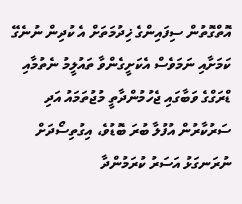އޮތްގޮތުން ސިފައިންގެ ޚިދުމަތަށް އެ ކުދިން ނުނެގޭ ކަމަށާއި ނަމަވެސް އެކަށީގެންވާ ތައުލީމު ނެތުމާއި ޑްރަގްގެ ވަބާގައި ޖެހުމުންދާތީ މުޖުތަމައު އަދި ސަރުކާރުން އުފުލާ ބުރަ ބޮޑުވެ، އިގުތިސޯދަށް ނުރަނގަޅު އަސަރު ކުރަމުންދާ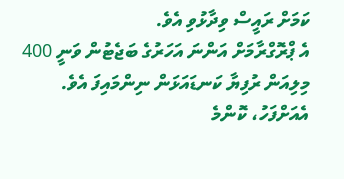ކަމަށް ރައީސް ވިދާޅުވި އެވެ.
އެ ޕްރޮގްރާމަށް އަންނަ އަހަރުގެ ބަޖެޓުން ވަނީ 400 މިލިއަން ރުފިޔާ ކަނޑައަޅަން ނިންމައިފަ އެވެ. އެއަށްފަހު، ކޮންމެ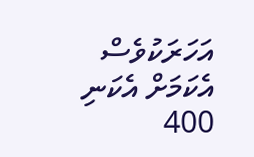އަހަރަކުވެސް އެކަމަށް އެކަނި 400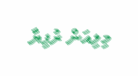މިލިއަން ރުފިޔާ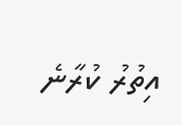އިތުރު ކުރާނެ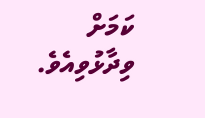ކަމަށް ވިދާޅުވިއެވެ.